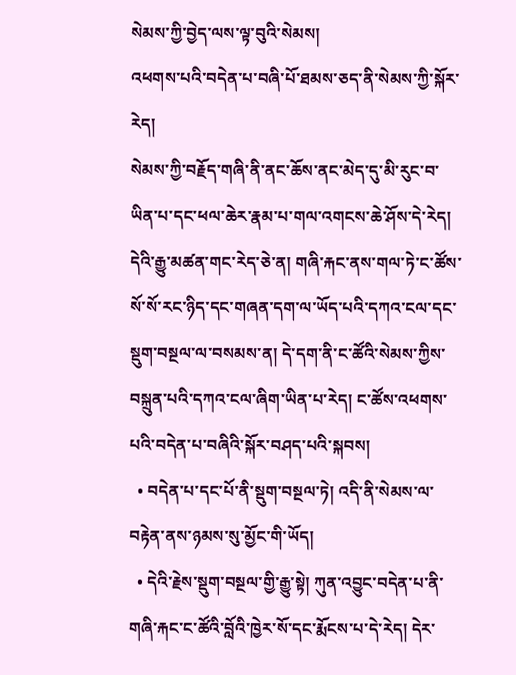སེམས་ཀྱི་བྱེད་ལས་ལྟ་བུའི་སེམས།
འཕགས་པའི་བདེན་པ་བཞི་པོ་ཐམས་ཅད་ནི་སེམས་ཀྱི་སྐོར་རེད།
སེམས་ཀྱི་བརྗོད་གཞི་ནི་ནང་ཆོས་ནང་མེད་དུ་མི་རུང་བ་ཡིན་པ་དང་ཕལ་ཆེར་རྣམ་པ་གལ་འགངས་ཆེ་ཤོས་དེ་རེད། དེའི་རྒྱུ་མཚན་གང་རེད་ཅེ་ན། གཞི་རྐང་ནས་གལ་ཏེ་ང་ཚོས་སོ་སོ་རང་ཉིད་དང་གཞན་དག་ལ་ཡོད་པའི་དཀའ་ངལ་དང་སྡུག་བསྔལ་ལ་བསམས་ན། དེ་དག་ནི་ང་ཚོའི་སེམས་ཀྱིས་བསྐྲུན་པའི་དཀའ་ངལ་ཞིག་ཡིན་པ་རེད། ང་ཚོས་འཕགས་པའི་བདེན་པ་བཞིའི་སྐོར་བཤད་པའི་སྐབས།
  • བདེན་པ་དང་པོ་ནི་སྡུག་བསྔལ་ཏེ། འདི་ནི་སེམས་ལ་བརྟེན་ནས་ཉམས་སུ་མྱོང་གི་ཡོད།
  • དེའི་རྗེས་སྡུག་བསྔལ་གྱི་རྒྱུ་སྟེ། ཀུན་འབྱུང་བདེན་པ་ནི་གཞི་རྐང་ང་ཚོའི་བློའི་ཁྱེར་སོ་དང་རྨོངས་པ་དེ་རེད། དེར་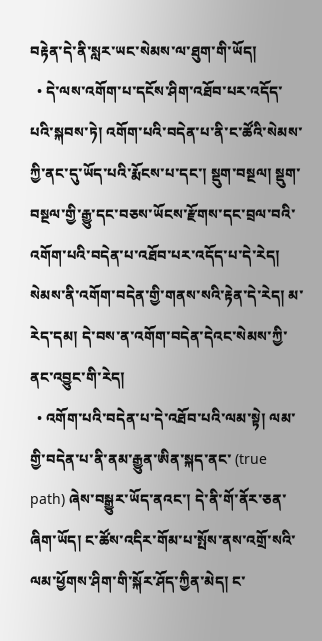བརྟེན་དེ་ནི་སླར་ཡང་སེམས་ལ་ཐུག་གི་ཡོད།
  • དེ་ལས་འགོག་པ་དངོས་ཤིག་འཐོབ་པར་འདོད་པའི་སྐབས་ཏེ། འགོག་པའི་བདེན་པ་ནི་ང་ཚོའི་སེམས་ཀྱི་ནང་དུ་ཡོད་པའི་རྨོངས་པ་དང་། སྡུག་བསྔལ། སྡུག་བསྔལ་གྱི་རྒྱུ་དང་བཅས་ཡོངས་རྫོགས་དང་བྲལ་བའི་འགོག་པའི་བདེན་པ་འཐོབ་པར་འདོད་པ་དེ་རེད། སེམས་ནི་འགོག་བདེན་གྱི་གནས་སའི་རྟེན་དེ་རེད། མ་རེད་དམ། དེ་བས་ན་འགོག་བདེན་དེའང་སེམས་ཀྱི་ནང་འབྱུང་གི་རེད།
  • འགོག་པའི་བདེན་པ་དེ་འཐོབ་པའི་ལམ་སྟེ། ལམ་གྱི་བདེན་པ་ནི་ནམ་རྒྱུན་ཨིན་སྐད་ནང་ (true path) ཞེས་བསྒྱུར་ཡོད་ནའང་། དེ་ནི་གོ་ནོར་ཅན་ཞིག་ཡོད། ང་ཚོས་འདིར་གོམ་པ་སྤོས་ནས་འགྲོ་སའི་ལམ་ཕྱོགས་ཤིག་གི་སྐོར་ཤོད་ཀྱིན་མེད། ང་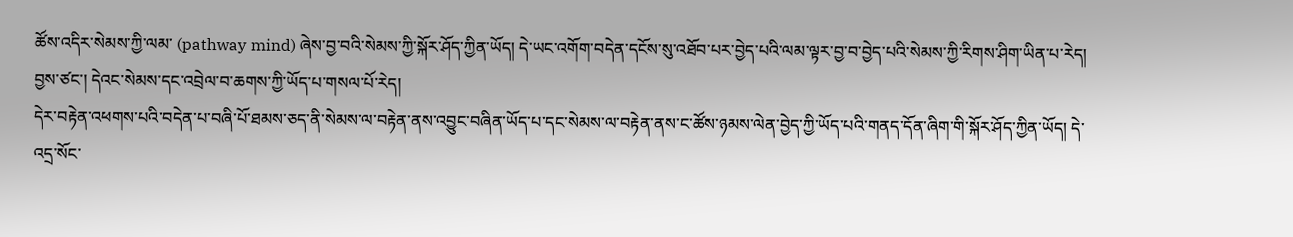ཚོས་འདིར་སེམས་ཀྱི་ལམ་ (pathway mind) ཞེས་བྱ་བའི་སེམས་ཀྱི་སྐོར་ཤོད་ཀྱིན་ཡོད། དེ་ཡང་འགོག་བདེན་དངོས་སུ་འཐོབ་པར་བྱེད་པའི་ལམ་ལྟར་བྱ་བ་བྱེད་པའི་སེམས་ཀྱི་རིགས་ཤིག་ཡིན་པ་རེད། བྱས་ཙང་། དེའང་སེམས་དང་འབྲེལ་བ་ཆགས་ཀྱི་ཡོད་པ་གསལ་པོ་རེད།
དེར་བརྟེན་འཕགས་པའི་བདེན་པ་བཞི་པོ་ཐམས་ཅད་ནི་སེམས་ལ་བརྟེན་ནས་འབྱུང་བཞིན་ཡོད་པ་དང་སེམས་ལ་བརྟེན་ནས་ང་ཚོས་ཉམས་ལེན་བྱེད་ཀྱི་ཡོད་པའི་གནད་དོན་ཞིག་གི་སྐོར་ཤོད་ཀྱིན་ཡོད། དེ་འདྲ་སོང་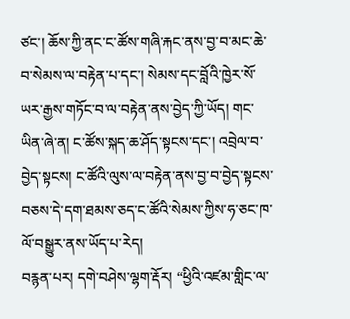ཙང་། ཆོས་ཀྱི་ནང་ང་ཚོས་གཞི་རྐང་ནས་བྱ་བ་མང་ཆེ་བ་སེམས་ལ་བརྟེན་པ་དང་། སེམས་དང་བློའི་ཁྱེར་སོ་ཡར་རྒྱས་གཏོང་བ་ལ་བརྟེན་ནས་བྱེད་ཀྱི་ཡོད། གང་ཡིན་ཞེ་ན། ང་ཚོས་སྐད་ཆ་ཤོད་སྟངས་དང་། འབྲེལ་བ་བྱེད་སྟངས། ང་ཚོའི་ལུས་ལ་བརྟེན་ནས་བྱ་བ་བྱེད་སྟངས་བཅས་དེ་དག་ཐམས་ཅད་ང་ཚོའི་སེམས་ཀྱིས་ཧ་ཅང་ཁ་ལོ་བསྒྱུར་ནས་ཡོད་པ་རེད།
བརྙན་པར། དགེ་བཤེས་ལྷག་རྡོར། “ཕྱིའི་འཛམ་གླིང་ལ་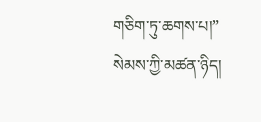གཅིག་ཏུ་ཆགས་པ།”
སེམས་ཀྱི་མཚན་ཉིད།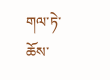གལ་ཏེ་ཆོས་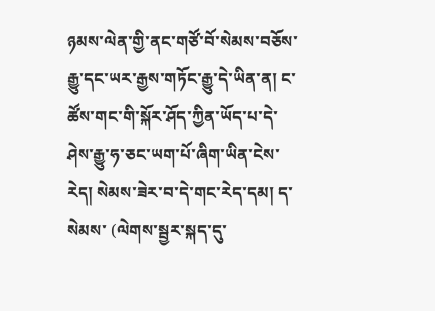ཉམས་ལེན་གྱི་ནང་གཙོ་བོ་སེམས་བཅོས་རྒྱུ་དང་ཡར་རྒྱས་གཏོང་རྒྱུ་དེ་ཡིན་ན། ང་ཚོས་གང་གི་སྐོར་ཤོད་ཀྱིན་ཡོད་པ་དེ་ཤེས་རྒྱུ་ཧ་ཅང་ཡག་པོ་ཞིག་ཡིན་ངེས་རེད། སེམས་ཟེར་བ་དེ་གང་རེད་དམ། ད་སེམས་ (ལེགས་སྦྱར་སྐད་དུ་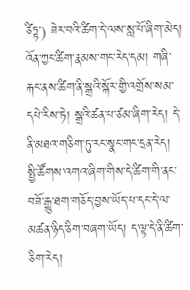ཙིཏྟ་) ཟེར་བའི་ཚིག་དེ་ལས་སླ་པོ་ཞིག་མེད། འོན་ཀྱང་ཚིག་རྣམས་གང་རེད་དམ། གཞི་རྐང་ནས་ཚིག་ནི་སྒྲའི་སྐོར་གྱི་འགྲོས་སམ་དཔེ་རིས་ཏེ། སྒྲའི་ཚན་པ་ཙམ་ཞིག་རེད། དེ་ནི་མཐའ་གཅིག་ཏུ་རང་སྣང་གང་དྲན་རེད། སྤྱི་ཚོགས་འགའ་ཞིག་གིས་དེ་ཚིག་གི་ནང་བཟོ་རྒྱུ་ཐག་གཅོད་བྱས་ཡོད་པ་དང་དེ་ལ་མཚན་ཉིད་ཅིག་བཞག་ཡོད། ད་ལྟ་དེ་ནི་ཚིག་ཅིག་རེད།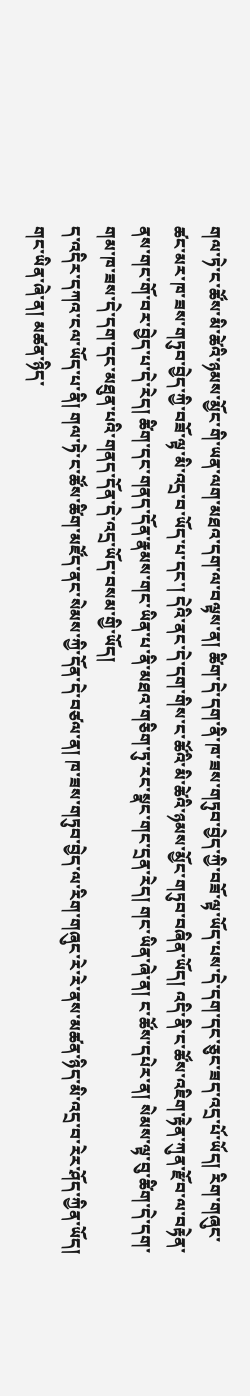གལ་ཏེ་ང་ཚོས་མི་ཚེའི་ཉམས་མྱོང་གི་ཡན་ལག་མཐའ་དག་ལ་བལྟས་ན། ཚིག་དེ་དག་ནི་ཁ་ཟས་གཏུབ་བྱེད་ཀྱི་བཟོ་ལྟ་ཡོད་པས་དེ་དག་དང་ཅུང་ཟད་འདྲ་པོ་ཡོད། རིག་གཞུང་ཚང་མར་ཁ་ཟས་གཏུབ་བྱེད་ཀྱི་བཟོ་ལྟ་མི་འདྲ་བ་ཡོད་པ་དང་། དེའི་ནང་དེ་དག་གིས་ང་ཚོའི་མི་ཚེའི་ཉམས་མྱོང་གཏུབ་བཞིན་ཡོད། འདི་ནི་ང་ཚོས་འཇིག་རྟེན་ཀུན་རྫོབ་ལ་བརྟེན་ནས་གང་གོ་བར་བྱེད་པ་དེ་རེད། ཚིག་དང་གནད་དོན་རྣམས་གང་ཡིན་པ་ནི་མཐའ་གཅིག་ཏུ་རང་སྣང་གང་དྲན་རེད། གང་ཡིན་ཞེ་ན། ང་ཚོས་དཔེར་ན། སེམས་ལྟ་བུ་ཚིག་དེ་དག་གམ་ཁ་ཟས་དེ་དག་དང་མཐུན་པའི་གནད་དོན་དེ་འདྲ་ཡོད་བསམ་གྱི་ཡོད།
ད་འདིར་དཀའ་ངལ་ཡོད་པ་ནི། གལ་ཏེ་ང་ཚོས་ཚིག་མཛོད་ནང་སེམས་ཀྱི་དོན་དེ་བཙལ་ན། ཁ་ཟས་གཏུབ་བྱེད་ལ་རིག་གཞུང་རེ་རེ་ནས་མཚན་ཉིད་མི་འདྲ་བ་རེར་ཤོད་ཀྱིན་ཡོད། གང་ཡིན་ཞེ་ན། མཚན་ཉིད་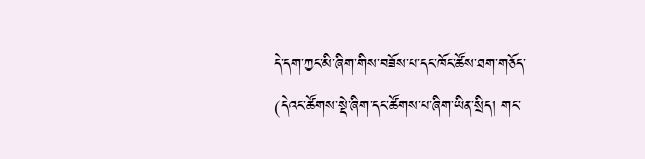དེ་དག་ཀྱང་མི་ཞིག་གིས་བཟོས་པ་དང་ཁོང་ཚོས་ཐག་གཅོད་ (དེའང་ཚོགས་སྡེ་ཞིག་དང་ཚོགས་པ་ཞིག་ཡིན་སྲིད། གང་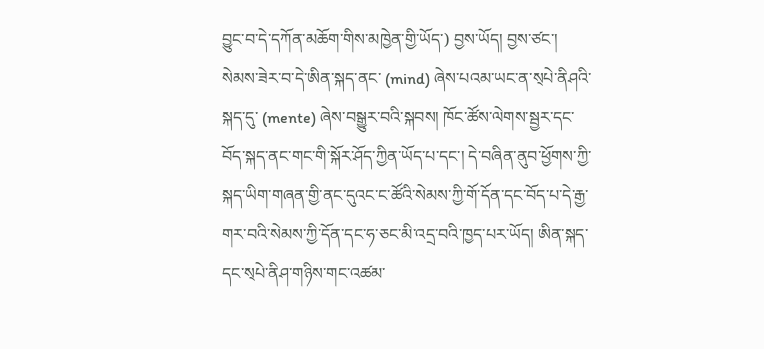བྱུང་བ་དེ་དཀོན་མཆོག་གིས་མཁྱེན་གྱི་ཡོད་) བྱས་ཡོད། བྱས་ཙང་། སེམས་ཟེར་བ་དེ་ཨིན་སྐད་ནང་ (mind) ཞེས་པའམ་ཡང་ན་ས྄པེ་ནིཤའི་སྐད་དུ་ (mente) ཞེས་བསྒྱུར་བའི་སྐབས། ཁོང་ཚོས་ལེགས་སྦྱར་དང་བོད་སྐད་ནང་གང་གི་སྐོར་ཤོད་ཀྱིན་ཡོད་པ་དང་། དེ་བཞིན་ནུབ་ཕྱོགས་ཀྱི་སྐད་ཡིག་གཞན་གྱི་ནང་དུའང་ང་ཚོའི་སེམས་ཀྱི་གོ་དོན་དང་བོད་པ་དེ་རྒྱ་གར་བའི་སེམས་ཀྱི་དོན་དང་ཧ་ཅང་མི་འདྲ་བའི་ཁྱད་པར་ཡོད། ཨིན་སྐད་དང་ས྄པེ་ནིཤ་གཉིས་གང་འཚམ་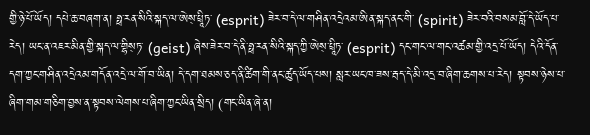གྱི་ཉེ་པོ་ཡོད། དཔེ་ཆ་བཞག་ན། ཧྥ་རན་སིའི་སྐད་ལ་ཨེས྄་པྲཱིཏ་ (esprit) ཟེར་བ་དེ་ལ་གཤིན་འདྲེའམ་ཨིན་སྐད་ནང་གི་ (spirit) ཟེར་བའི་བསམ་བློ་དེ་ཡོད་པ་རེད། ཡང་ན་འཇར་མིན་གྱི་སྐད་ལ་གྷིས྄ཏ་ (geist) ཞེས་ཟེར་བ་དེ་ནི་ཧྥ་རན་སིའི་སྐད་ཀྱི་ཨེས྄་པྲཱིཏ་ (esprit) དང་གང་ལ་གང་འཚམ་གྱི་འདྲ་པོ་ཡོད། དེའི་དོན་དག་ཀྱང་གཤིན་འདྲེའམ་གདོན་འདྲེ་ལ་གོ་བ་ཡིན། དེ་དག་ཐམས་ཅད་ནི་ཚིག་གི་ནང་ཚུད་ཡོད་པས། སླར་ཡང་ཁ་ཟས་རྦད་དེ་མི་འདྲ་བ་ཞིག་ཆགས་པ་རེད། སྟབས་ཉེས་པ་ཞིག་གམ་གཅིག་བྱས་ན་སྟབས་ལེགས་པ་ཞིག་ཀྱང་ཡིན་སྲིད། (གང་ཡིན་ཞེ་ན།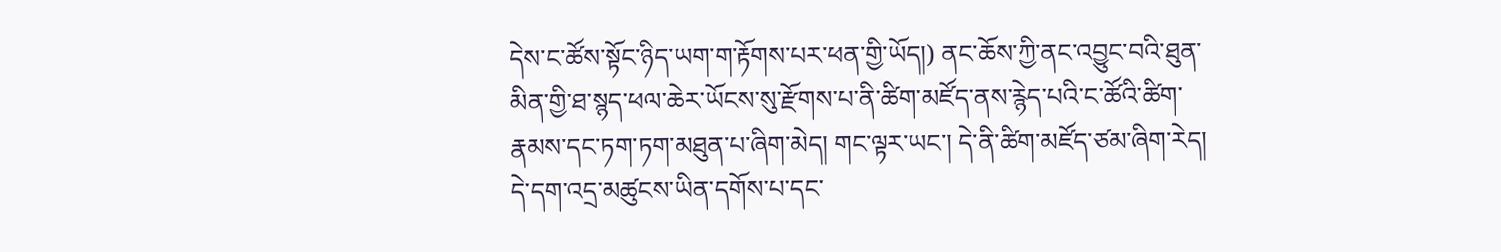དེས་ང་ཚོས་སྟོང་ཉིད་ཡག་ག་རྟོགས་པར་ཕན་གྱི་ཡོད།) ནང་ཆོས་ཀྱི་ནང་འབྱུང་བའི་ཐུན་མིན་གྱི་ཐ་སྙད་ཕལ་ཆེར་ཡོངས་སུ་རྫོགས་པ་ནི་ཚིག་མཛོད་ནས་རྙེད་པའི་ང་ཚོའི་ཚིག་རྣམས་དང་ཏག་ཏག་མཐུན་པ་ཞིག་མེད། གང་ལྟར་ཡང་། དེ་ནི་ཚིག་མཛོད་ཙམ་ཞིག་རེད། དེ་དག་འདྲ་མཚུངས་ཡིན་དགོས་པ་དང་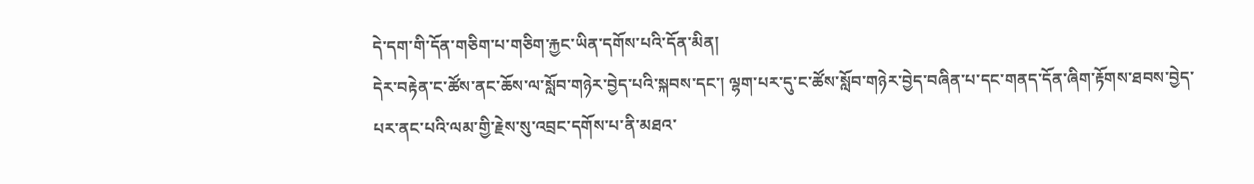དེ་དག་གི་དོན་གཅིག་པ་གཅིག་རྐྱང་ཡིན་དགོས་པའི་དོན་མིན།
དེར་བརྟེན་ང་ཚོས་ནང་ཆོས་ལ་སློབ་གཉེར་བྱེད་པའི་སྐབས་དང་། ལྷག་པར་དུ་ང་ཚོས་སློབ་གཉེར་བྱེད་བཞིན་པ་དང་གནད་དོན་ཞིག་རྟོགས་ཐབས་བྱེད་པར་ནང་པའི་ལམ་གྱི་རྗེས་སུ་འབྲང་དགོས་པ་ནི་མཐའ་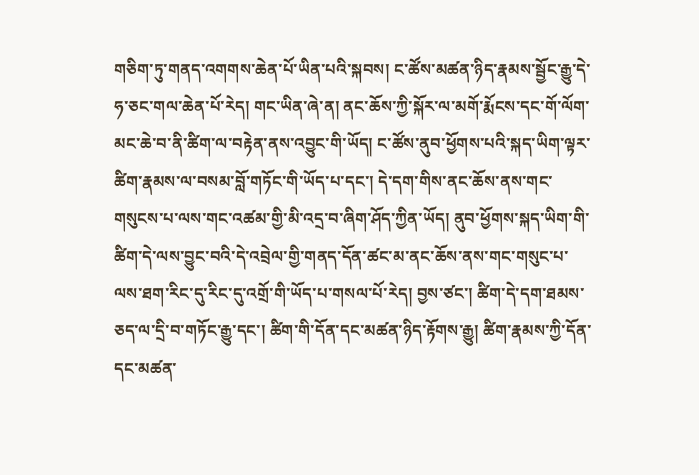གཅིག་ཏུ་གནད་འགགས་ཆེན་པོ་ཡིན་པའི་སྐབས། ང་ཚོས་མཚན་ཉིད་རྣམས་སྦྱོང་རྒྱུ་དེ་ཧ་ཅང་གལ་ཆེན་པོ་རེད། གང་ཡིན་ཞེ་ན། ནང་ཆོས་ཀྱི་སྐོར་ལ་མགོ་རྨོངས་དང་གོ་ལོག་མང་ཆེ་བ་ནི་ཚིག་ལ་བརྟེན་ནས་འབྱུང་གི་ཡོད། ང་ཚོས་ནུབ་ཕྱོགས་པའི་སྐད་ཡིག་ལྟར་ཚིག་རྣམས་ལ་བསམ་བློ་གཏོང་གི་ཡོད་པ་དང་། དེ་དག་གིས་ནང་ཆོས་ནས་གང་གསུངས་པ་ལས་གང་འཚམ་གྱི་མི་འདྲ་བ་ཞིག་ཤོད་ཀྱིན་ཡོད། ནུབ་ཕྱོགས་སྐད་ཡིག་གི་ཚིག་དེ་ལས་བྱུང་བའི་དེ་འབྲེལ་གྱི་གནད་དོན་ཚང་མ་ནང་ཆོས་ནས་གང་གསུང་པ་ལས་ཐག་རིང་དུ་རིང་དུ་འགྲོ་གི་ཡོད་པ་གསལ་པོ་རེད། བྱས་ཙང་། ཚིག་དེ་དག་ཐམས་ཅད་ལ་དྲི་བ་གཏོང་རྒྱུ་དང་། ཚིག་གི་དོན་དང་མཚན་ཉིད་རྟོགས་རྒྱུ། ཚིག་རྣམས་ཀྱི་དོན་དང་མཚན་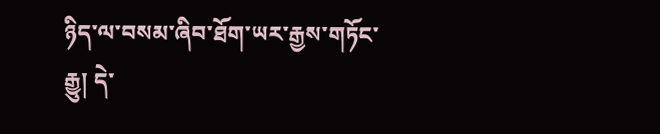ཉིད་ལ་བསམ་ཞིབ་ཐོག་ཡར་རྒྱས་གཏོང་རྒྱུ། དེ་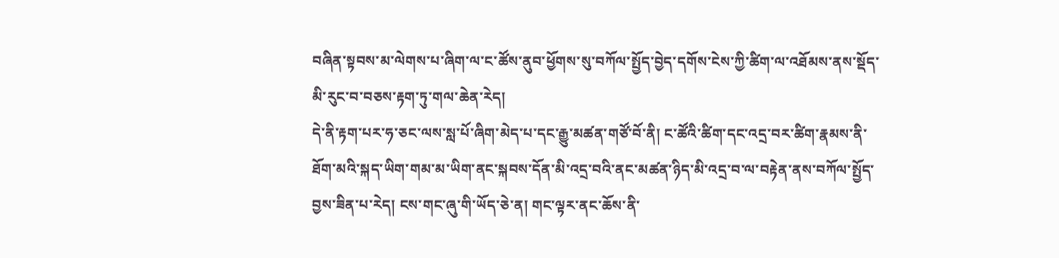བཞིན་སྟབས་མ་ལེགས་པ་ཞིག་ལ་ང་ཚོས་ནུབ་ཕྱོགས་སུ་བཀོལ་སྤྱོད་བྱེད་དགོས་ངེས་ཀྱི་ཚིག་ལ་འཐོམས་ནས་སྡོད་མི་རུང་བ་བཅས་རྟག་ཏུ་གལ་ཆེན་རེད།
དེ་ནི་རྟག་པར་ཧ་ཅང་ལས་སླ་པོ་ཞིག་མེད་པ་དང་རྒྱུ་མཚན་གཙོ་བོ་ནི། ང་ཚོའི་ཚིག་དང་འདྲ་བར་ཚིག་རྣམས་ནི་ཐོག་མའི་སྐད་ཡིག་གམ་མ་ཡིག་ནང་སྐབས་དོན་མི་འདྲ་བའི་ནང་མཚན་ཉིད་མི་འདྲ་བ་ལ་བརྟེན་ནས་བཀོལ་སྤྱོད་བྱས་ཟིན་པ་རེད། ངས་གང་ཞུ་གི་ཡོད་ཅེ་ན། གང་ལྟར་ནང་ཆོས་ནི་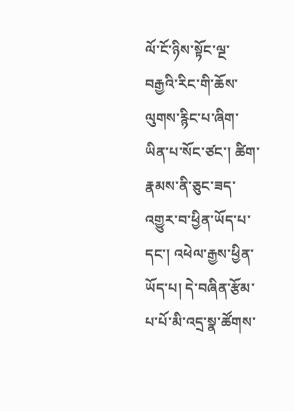ལོ་ངོ་ཉིས་སྟོང་ལྔ་བརྒྱའི་རིང་གི་ཆོས་ལུགས་རྙིང་པ་ཞིག་ཡིན་པ་སོང་ཙང་། ཚིག་རྣམས་ནི་ཅུང་ཟད་འགྱུར་བ་ཕྱིན་ཡོད་པ་དང་། འཕེལ་རྒྱས་ཕྱིན་ཡོད་པ། དེ་བཞིན་རྩོམ་པ་པོ་མི་འདྲ་སྣ་ཚོགས་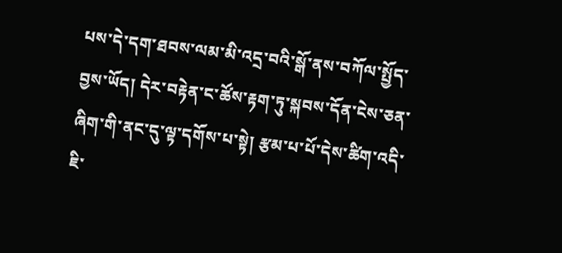པས་དེ་དག་ཐབས་ལམ་མི་འདྲ་བའི་སྒོ་ནས་བཀོལ་སྤྱོད་བྱས་ཡོད། དེར་བརྟེན་ང་ཚོས་རྟག་ཏུ་སྐབས་དོན་ངེས་ཅན་ཞིག་གི་ནང་དུ་ལྟ་དགོས་པ་སྟེ། རྩམ་པ་པོ་དེས་ཚིག་འདི་ཇི་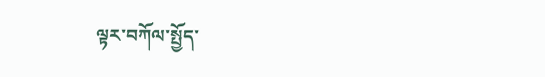ལྟར་བཀོལ་སྤྱོད་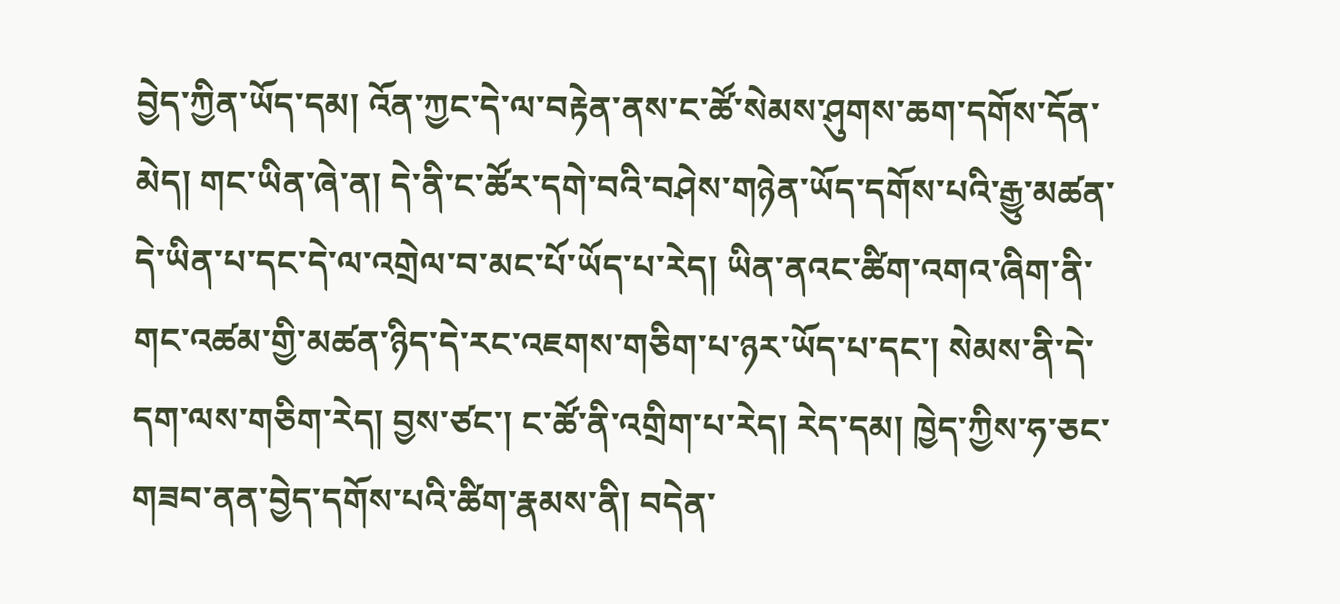བྱེད་ཀྱིན་ཡོད་དམ། འོན་ཀྱང་དེ་ལ་བརྟེན་ནས་ང་ཚོ་སེམས་ཤུགས་ཆག་དགོས་དོན་མེད། གང་ཡིན་ཞེ་ན། དེ་ནི་ང་ཚོར་དགེ་བའི་བཤེས་གཉེན་ཡོད་དགོས་པའི་རྒྱུ་མཚན་དེ་ཡིན་པ་དང་དེ་ལ་འགྲེལ་བ་མང་པོ་ཡོད་པ་རེད། ཡིན་ནའང་ཚིག་འགའ་ཞིག་ནི་གང་འཚམ་གྱི་མཚན་ཉིད་དེ་རང་འཇགས་གཅིག་པ་ཉར་ཡོད་པ་དང་། སེམས་ནི་དེ་དག་ལས་གཅིག་རེད། བྱས་ཙང་། ང་ཚོ་ནི་འགྲིག་པ་རེད། རེད་དམ། ཁྱེད་ཀྱིས་ཧ་ཅང་གཟབ་ནན་བྱེད་དགོས་པའི་ཚིག་རྣམས་ནི། བདེན་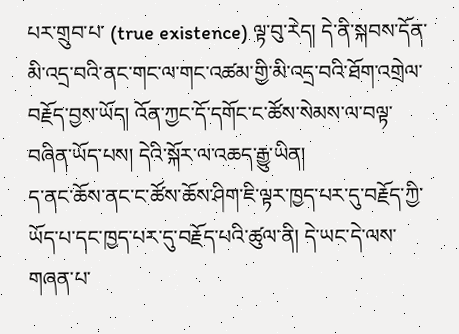པར་གྲུབ་པ་ (true existence) ལྟ་བུ་རེད། དེ་ནི་སྐབས་དོན་མི་འདྲ་བའི་ནང་གང་ལ་གང་འཚམ་གྱི་མི་འདྲ་བའི་ཐོག་འགྲེལ་བརྗོད་བྱས་ཡོད། འོན་ཀྱང་དོ་དགོང་ང་ཚོས་སེམས་ལ་བལྟ་བཞིན་ཡོད་པས། དེའི་སྐོར་ལ་འཆད་རྒྱུ་ཡིན།
ད་ནང་ཆོས་ནང་ང་ཚོས་ཆོས་ཤིག་ཇི་ལྟར་ཁྱད་པར་དུ་བརྗོད་ཀྱི་ཡོད་པ་དང་ཁྱད་པར་དུ་བརྗོད་པའི་ཚུལ་ནི། དེ་ཡང་དེ་ལས་གཞན་པ་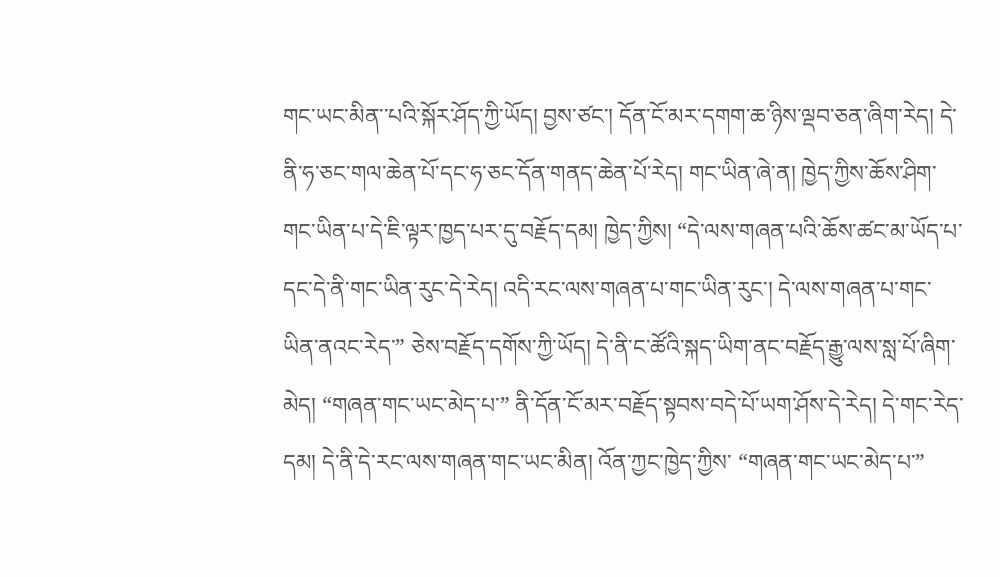གང་ཡང་མིན་་པའི་སྐོར་ཤོད་ཀྱི་ཡོད། བྱས་ཙང་། དོན་ངོ་མར་དགག་ཆ་ཉིས་ལྡབ་ཅན་ཞིག་རེད། དེ་ནི་ཧ་ཅང་གལ་ཆེན་པོ་དང་ཧ་ཅང་དོན་གནད་ཆེན་པོ་རེད། གང་ཡིན་ཞེ་ན། ཁྱེད་ཀྱིས་ཆོས་ཤིག་གང་ཡིན་པ་དེ་ཇི་ལྟར་ཁྱད་པར་དུ་བརྗོད་དམ། ཁྱེད་ཀྱིས། “དེ་ལས་གཞན་པའི་ཆོས་ཚང་མ་ཡོད་པ་དང་དེ་ནི་གང་ཡིན་རུང་དེ་རེད། འདི་རང་ལས་གཞན་པ་གང་ཡིན་རུང་། དེ་ལས་གཞན་པ་གང་ཡིན་ནའང་རེད་” ཅེས་བརྗོད་དགོས་ཀྱི་ཡོད། དེ་ནི་ང་ཚོའི་སྐད་ཡིག་ནང་བརྗོད་རྒྱུ་ལས་སླ་པོ་ཞིག་མེད། “གཞན་གང་ཡང་མེད་པ་” ནི་དོན་ངོ་མར་བརྗོད་སྟབས་བདེ་པོ་ཡག་ཤོས་དེ་རེད། དེ་གང་རེད་དམ། དེ་ནི་དེ་རང་ལས་གཞན་གང་ཡང་མིན། འོན་ཀྱང་ཁྱེད་ཀྱིས་ “གཞན་གང་ཡང་མེད་པ་”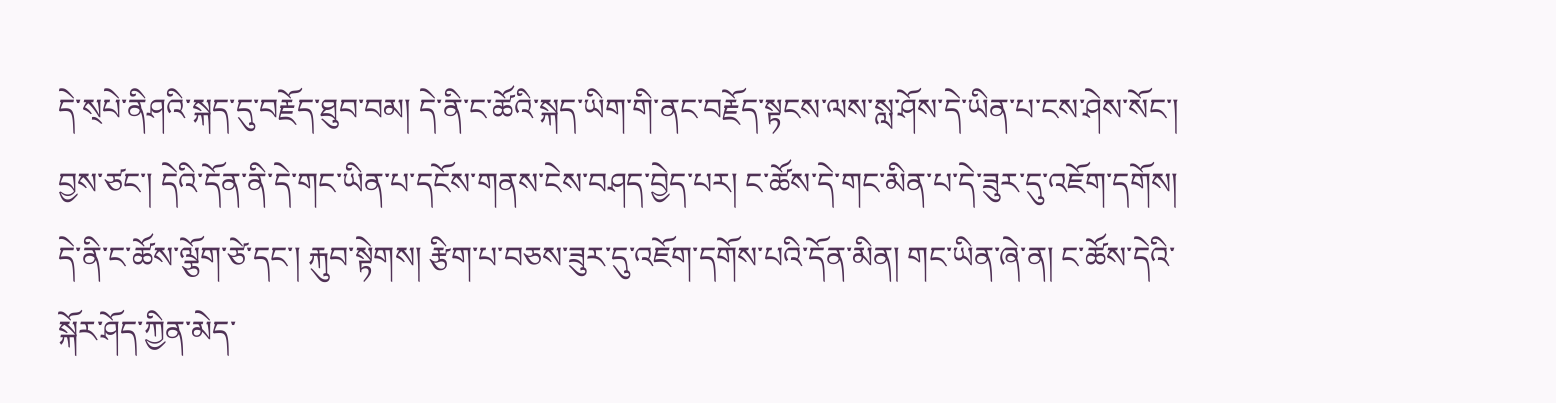དེ་ས྄པེ་ནིཤའི་སྐད་དུ་བརྗོད་ཐུབ་བམ། དེ་ནི་ང་ཚོའི་སྐད་ཡིག་གི་ནང་བརྗོད་སྟངས་ལས་སླ་ཤོས་དེ་ཡིན་པ་ངས་ཤེས་སོང་། བྱས་ཙང་། དེའི་དོན་ནི་དེ་གང་ཡིན་པ་དངོས་གནས་ངེས་བཤད་བྱེད་པར། ང་ཚོས་དེ་གང་མིན་པ་དེ་ཟུར་དུ་འཇོག་དགོས། དེ་ནི་ང་ཚོས་ལྕོག་ཙེ་དང་། རྐུབ་སྟེགས། རྩིག་པ་བཅས་ཟུར་དུ་འཇོག་དགོས་པའི་དོན་མིན། གང་ཡིན་ཞེ་ན། ང་ཚོས་དེའི་སྐོར་ཤོད་ཀྱིན་མེད་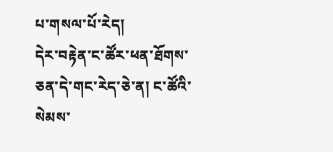པ་གསལ་པོ་རེད།
དེར་བརྟེན་ང་ཚོར་ཕན་ཐོགས་ཅན་དེ་གང་རེད་ཅེ་ན། ང་ཚོའི་སེམས་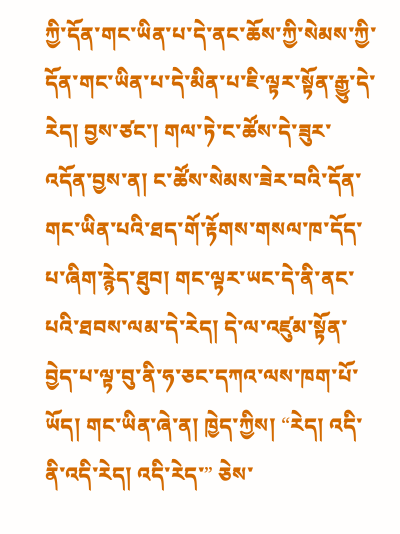ཀྱི་དོན་གང་ཡིན་པ་དེ་ནང་ཆོས་ཀྱི་སེམས་ཀྱི་དོན་གང་ཡིན་པ་དེ་མིན་པ་ཇི་ལྟར་སྟོན་རྒྱུ་དེ་རེད། བྱས་ཙང་། གལ་ཏེ་ང་ཚོས་དེ་ཟུར་འདོན་བྱས་ན། ང་ཚོས་སེམས་ཟེར་བའི་དོན་གང་ཡིན་པའི་ཐད་གོ་རྟོགས་གསལ་ཁ་དོད་པ་ཞིག་རྙེད་ཐུབ། གང་ལྟར་ཡང་དེ་ནི་ནང་པའི་ཐབས་ལམ་དེ་རེད། དེ་ལ་འཛུམ་སྟོན་བྱེད་པ་ལྟ་བུ་ནི་ཧ་ཅང་དཀའ་ལས་ཁག་པོ་ཡོད། གང་ཡིན་ཞེ་ན། ཁྱེད་ཀྱིས། “རེད། འདི་ནི་འདི་རེད། འདི་རེད་” ཅེས་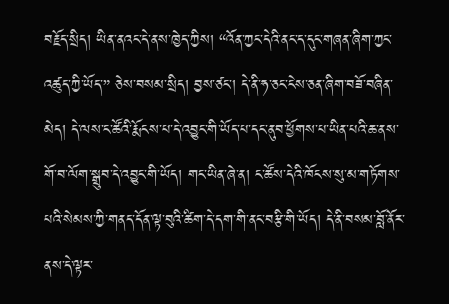བརྗོད་སྲིད། ཡིན་ནའང་དེ་ནས་ཁྱེད་ཀྱིས། “འོན་ཀྱང་དེའི་ནང་ད་དུང་གཞན་ཞིག་ཀྱང་འཚུད་ཀྱི་ཡོད་” ཅེས་བསམ་སྲིད། བྱས་ཙང་། དེ་ནི་ཧ་ཅང་ངེས་ཅན་ཞིག་བཟོ་བཞིན་མེད། དེ་ལས་ང་ཚོའི་རྨོངས་པ་དེ་འབྱུང་གི་ཡོད་པ་དང་ནུབ་ཕྱོགས་པ་ཡིན་པའི་ཆ་ནས་གོ་བ་ལོག་སྒྲུབ་དེ་འབྱུང་གི་ཡོད། གང་ཡིན་ཞེ་ན། ང་ཚོས་དེའི་ཁོངས་སུ་མ་གཏོགས་པའི་སེམས་ཀྱི་གནད་དོན་ལྟ་བུའི་ཚིག་དེ་དག་གི་ནང་བརྩི་གི་ཡོད། དེ་ནི་བསམ་བློ་ནོར་ནས་དེ་ལྟར་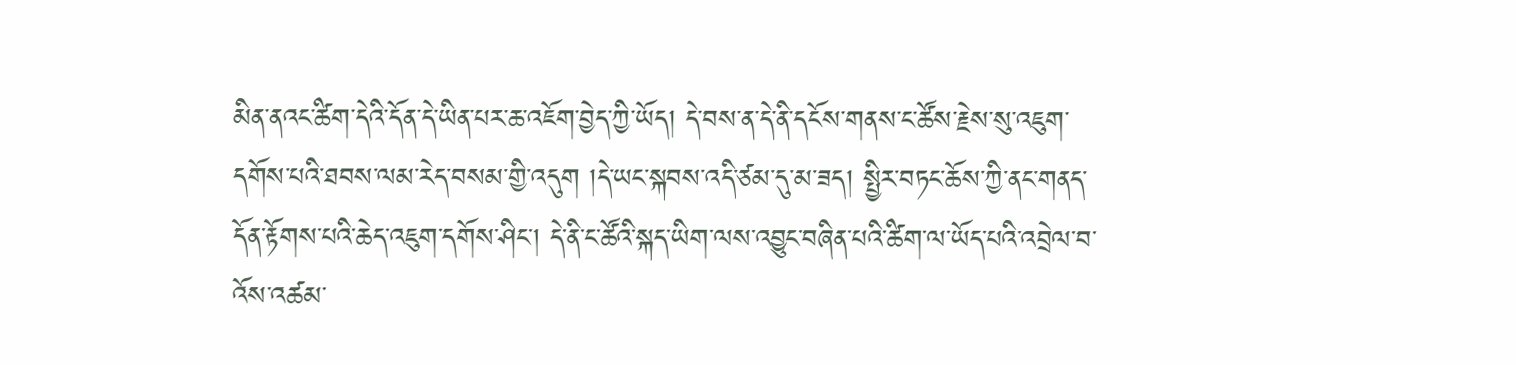མིན་ནའང་ཚིག་དེའི་དོན་དེ་ཡིན་པར་ཆ་འཇོག་བྱེད་ཀྱི་ཡོད། དེ་བས་ན་དེ་ནི་དངོས་གནས་ང་ཚོས་རྗེས་སུ་འཇུག་དགོས་པའི་ཐབས་ལམ་རེད་བསམ་གྱི་འདུག །དེ་ཡང་སྐབས་འདི་ཙམ་དུ་མ་ཟད། སྤྱིར་བཏང་ཆོས་ཀྱི་ནང་གནད་དོན་རྟོགས་པའི་ཆེད་འཇུག་དགོས་ཤིང་། དེ་ནི་ང་ཚོའི་སྐད་ཡིག་ལས་འབྱུང་བཞིན་པའི་ཚིག་ལ་ཡོད་པའི་འབྲེལ་བ་འོས་འཚམ་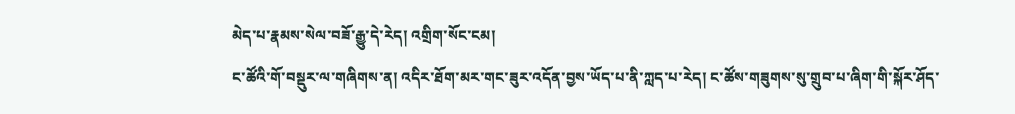མེད་པ་རྣམས་སེལ་བཟོ་རྒྱུ་དེ་རེད། འགྲིག་སོང་ངམ།
ང་ཚོའི་གོ་བསྡུར་ལ་གཞིགས་ན། འདིར་ཐོག་མར་གང་ཟུར་འདོན་བྱས་ཡོད་པ་ནི་ཀླད་པ་རེད། ང་ཚོས་གཟུགས་སུ་གྲུབ་པ་ཞིག་གི་སྐོར་ཤོད་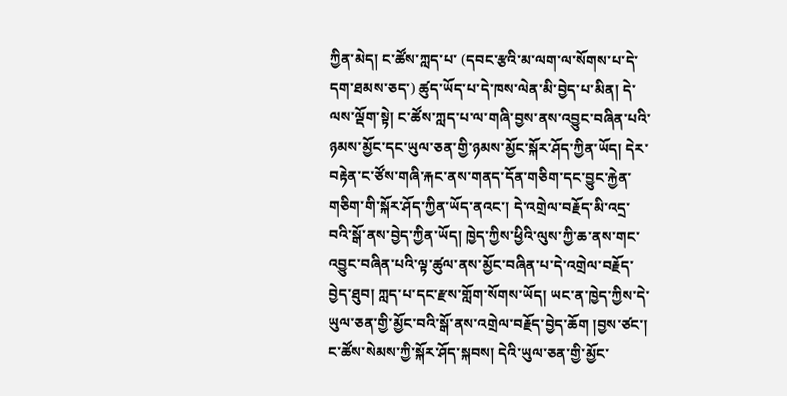ཀྱིན་མེད། ང་ཚོས་ཀླད་པ་ (དབང་རྩའི་མ་ལག་ལ་སོགས་པ་དེ་དག་ཐམས་ཅད་) ཚུད་ཡོད་པ་དེ་ཁས་ལེན་མི་བྱེད་པ་མིན། དེ་ལས་ལྡོག་སྟེ། ང་ཚོས་ཀླད་པ་ལ་གཞི་བྱས་ནས་འབྱུང་བཞིན་པའི་ཉམས་མྱོང་དང་ཡུལ་ཅན་གྱི་ཉམས་མྱོང་སྐོར་ཤོད་ཀྱིན་ཡོད། དེར་བརྟེན་ང་ཙོས་གཞི་རྐང་ནས་གནད་དོན་གཅིག་དང་བྱུང་རྐྱེན་གཅིག་གི་སྐོར་ཤོད་ཀྱིན་ཡོད་ནའང་། དེ་འགྲེལ་བརྗོད་མི་འདྲ་བའི་སྒོ་ནས་བྱེད་ཀྱིན་ཡོད། ཁྱེད་ཀྱིས་ཕྱིའི་ལུས་ཀྱི་ཆ་ནས་གང་འབྱུང་བཞིན་པའི་ལྟ་ཚུལ་ནས་མྱོང་བཞིན་པ་དེ་འགྲེལ་བརྗོད་བྱེད་ཐུབ། ཀླད་པ་དང་རྫས་གློག་སོགས་ཡོད། ཡང་ན་ཁྱེད་ཀྱིས་དེ་ཡུལ་ཅན་གྱི་མྱོང་བའི་སྒོ་ནས་འགྲེལ་བརྗོད་བྱེད་ཆོག །བྱས་ཙང་། ང་ཚོས་སེམས་ཀྱི་སྐོར་ཤོད་སྐབས། དེའི་ཡུལ་ཅན་གྱི་མྱོང་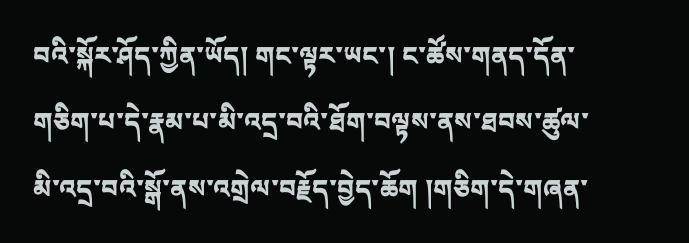བའི་སྐོར་ཤོད་ཀྱིན་ཡོད། གང་ལྟར་ཡང་། ང་ཚོས་གནད་དོན་གཅིག་པ་དེ་རྣམ་པ་མི་འདྲ་བའི་ཐོག་བལྟས་ནས་ཐབས་ཚུལ་མི་འདྲ་བའི་སྒོ་ནས་འགྲེལ་བརྗོད་བྱེད་ཆོག །གཅིག་དེ་གཞན་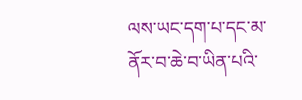ལས་ཡང་དག་པ་དང་མ་ནོར་བ་ཆེ་བ་ཡིན་པའི་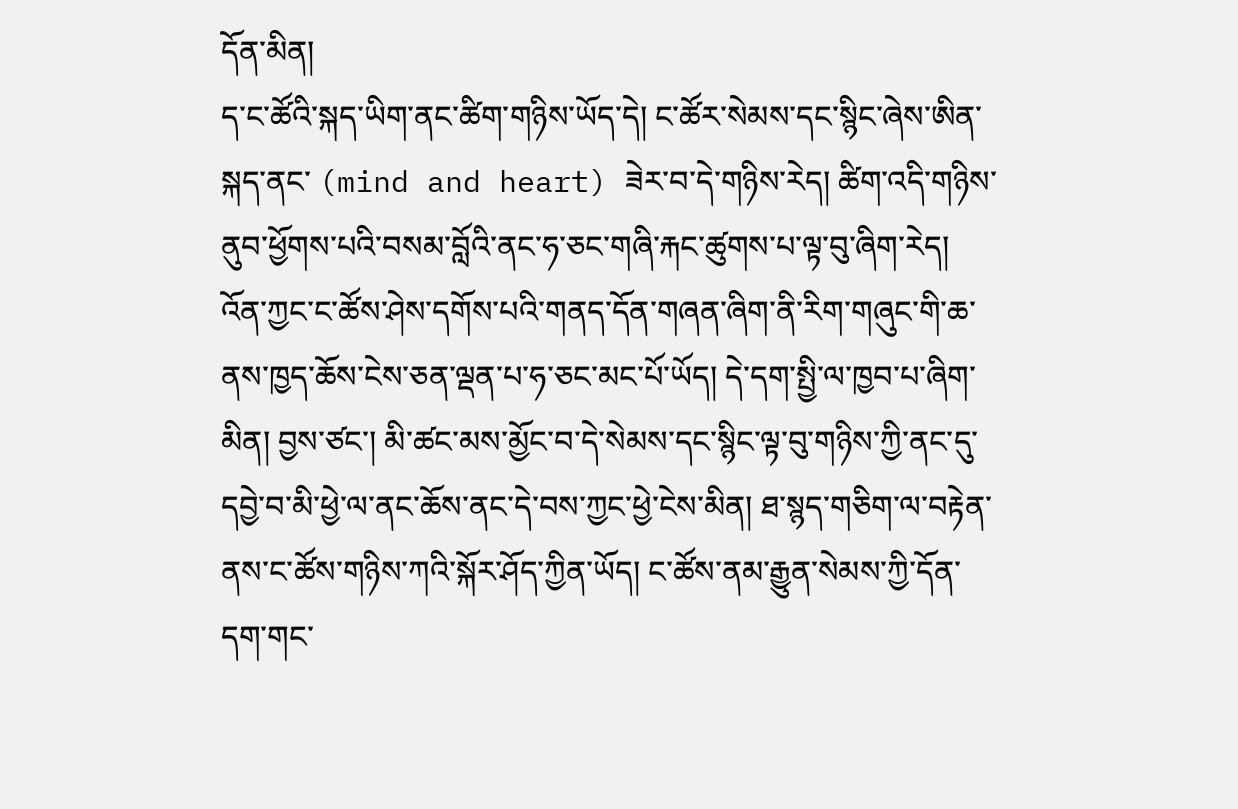དོན་མིན།
ད་ང་ཚོའི་སྐད་ཡིག་ནང་ཚིག་གཉིས་ཡོད་དེ། ང་ཚོར་སེམས་དང་སྙིང་ཞེས་ཨིན་སྐད་ནང་ (mind and heart) ཟེར་བ་དེ་གཉིས་རེད། ཚིག་འདི་གཉིས་ནུབ་ཕྱོགས་པའི་བསམ་བློའི་ནང་ཧ་ཅང་གཞི་རྐང་ཚུགས་པ་ལྟ་བུ་ཞིག་རེད། འོན་ཀྱང་ང་ཚོས་ཤེས་དགོས་པའི་གནད་དོན་གཞན་ཞིག་ནི་རིག་གཞུང་གི་ཆ་ནས་ཁྱད་ཆོས་ངེས་ཅན་ལྡན་པ་ཧ་ཅང་མང་པོ་ཡོད། དེ་དག་སྤྱི་ལ་ཁྱབ་པ་ཞིག་མིན། བྱས་ཙང་། མི་ཚང་མས་མྱོང་བ་དེ་སེམས་དང་སྙིང་ལྟ་བུ་གཉིས་ཀྱི་ནང་དུ་དབྱེ་བ་མི་ཕྱེ་ལ་ནང་ཆོས་ནང་དེ་བས་ཀྱང་ཕྱེ་ངེས་མིན། ཐ་སྙད་གཅིག་ལ་བརྟེན་ནས་ང་ཚོས་གཉིས་ཀའི་སྐོར་ཤོད་ཀྱིན་ཡོད། ང་ཚོས་ནམ་རྒྱུན་སེམས་ཀྱི་དོན་དག་གང་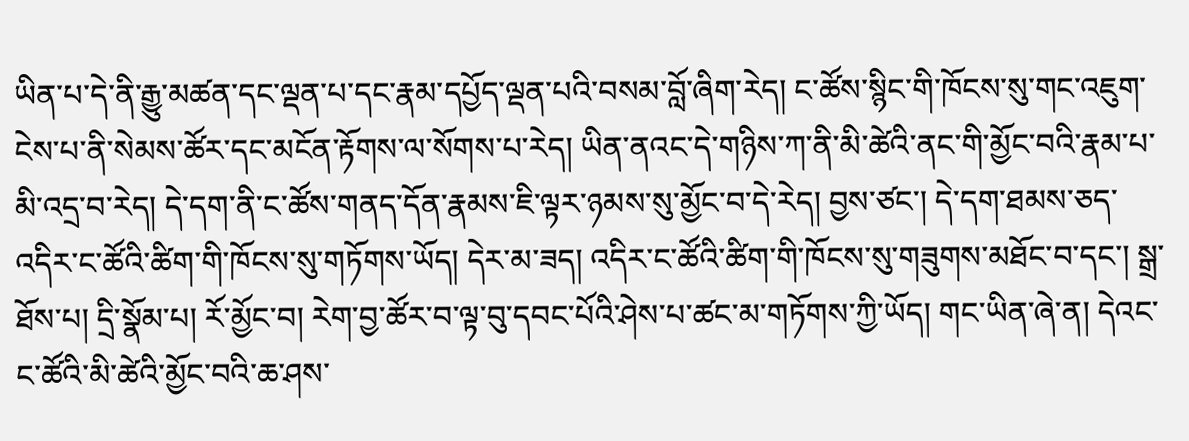ཡིན་པ་དེ་ནི་རྒྱུ་མཚན་དང་ལྡན་པ་དང་རྣམ་དཔྱོད་ལྡན་པའི་བསམ་བློ་ཞིག་རེད། ང་ཚོས་སྙིང་གི་ཁོངས་སུ་གང་འཇུག་ངེས་པ་ནི་སེམས་ཚོར་དང་མངོན་རྟོགས་ལ་སོགས་པ་རེད། ཡིན་ནའང་དེ་གཉིས་ཀ་ནི་མི་ཚེའི་ནང་གི་མྱོང་བའི་རྣམ་པ་མི་འདྲ་བ་རེད། དེ་དག་ནི་ང་ཚོས་གནད་དོན་རྣམས་ཇི་ལྟར་ཉམས་སུ་མྱོང་བ་དེ་རེད། བྱས་ཙང་། དེ་དག་ཐམས་ཅད་འདིར་ང་ཚོའི་ཚིག་གི་ཁོངས་སུ་གཏོགས་ཡོད། དེར་མ་ཟད། འདིར་ང་ཚོའི་ཚིག་གི་ཁོངས་སུ་གཟུགས་མཐོང་བ་དང་། སྒྲ་ཐོས་པ། དྲི་སྣོམ་པ། རོ་མྱོང་བ། རེག་བྱ་ཚོར་བ་ལྟ་བུ་དབང་པོའི་ཤེས་པ་ཚང་མ་གཏོགས་ཀྱི་ཡོད། གང་ཡིན་ཞེ་ན། དེའང་ང་ཚོའི་མི་ཚེའི་མྱོང་བའི་ཆ་ཤས་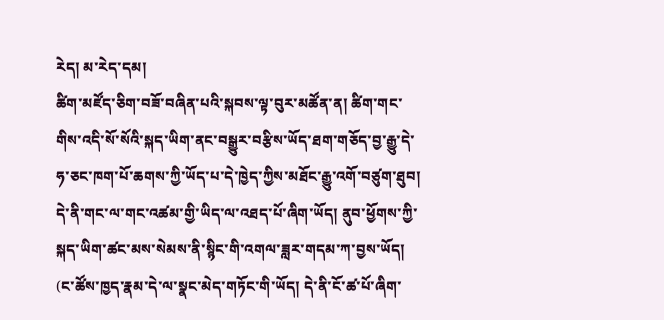རེད། མ་རེད་དམ།
ཚིག་མཛོད་ཅིག་བཟོ་བཞིན་པའི་སྐབས་ལྟ་བུར་མཚོན་ན། ཚིག་གང་གིས་འདི་སོ་སོའི་སྐད་ཡིག་ནང་བསྒྱུར་བརྩིས་ཡོད་ཐག་གཅོད་བྱ་རྒྱུ་དེ་ཧ་ཅང་ཁག་པོ་ཆགས་ཀྱི་ཡོད་པ་དེ་ཁྱེད་ཀྱིས་མཐོང་རྒྱུ་འགོ་བཙུག་ཐུབ། དེ་ནི་གང་ལ་གང་འཚམ་གྱི་ཡིད་ལ་འཐད་པོ་ཞིག་ཡོད། ནུབ་ཕྱོགས་ཀྱི་སྐད་ཡིག་ཚང་མས་སེམས་ནི་སྙིང་གི་འགལ་ཟླར་གདམ་ཀ་བྱས་ཡོད།  (ང་ཚོས་ཁྱད་རྣམ་དེ་ལ་སྣང་མེད་གཏོང་གི་ཡོད། དེ་ནི་ངོ་ཚ་པོ་ཞིག་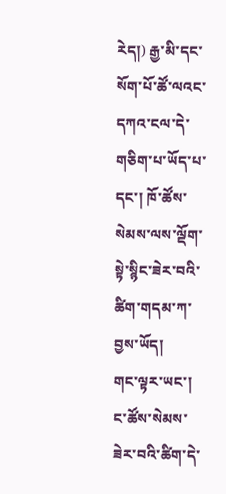རེད།) རྒྱ་མི་དང་སོག་པོ་ཚོ་ལའང་དཀའ་ངལ་དེ་གཅིག་པ་ཡོད་པ་དང་། ཁོ་ཚོས་སེམས་ལས་ལྡོག་སྟེ་སྙིང་ཟེར་བའི་ཚིག་གདམ་ཀ་བྱས་ཡོད།
གང་ལྟར་ཡང་། ང་ཚོས་སེམས་ཟེར་བའི་ཚིག་དེ་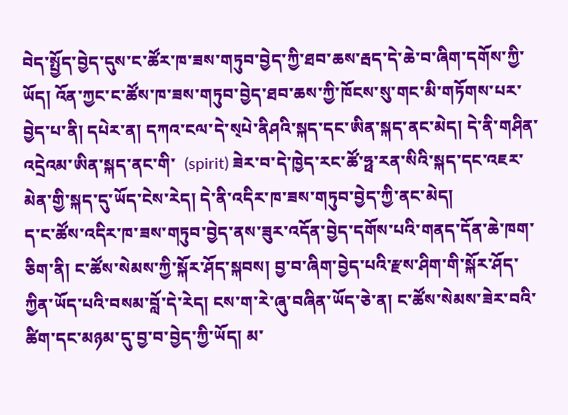བེད་སྤྱོད་བྱེད་དུས་ང་ཚོར་ཁ་ཟས་གཏུབ་བྱེད་ཀྱི་ཐབ་ཆས་རྦད་དེ་ཆེ་བ་ཞིག་དགོས་ཀྱི་ཡོད། འོན་ཀྱང་ང་ཚོས་ཁ་ཟས་གཏུབ་བྱེད་ཐབ་ཆས་ཀྱི་ཁོངས་སུ་གང་མི་གཏོགས་པར་བྱེད་པ་ནི། དཔེར་ན། དཀའ་ངལ་དེ་ས྄པེ་ནིཤའི་སྐད་དང་ཨིན་སྐད་ནང་མེད། དེ་ནི་གཤིན་འདྲེའམ་ཨིན་སྐད་ནང་གི་  (spirit) ཟེར་བ་དེ་ཁྱེད་རང་ཚོ་ཧྥ་རན་སིའི་སྐད་དང་འཇར་མེན་གྱི་སྐད་དུ་ཡོད་ངེས་རེད། དེ་ནི་འདིར་ཁ་ཟས་གཏུབ་བྱེད་ཀྱི་ནང་མེད།
ད་ང་ཚོས་འདིར་ཁ་ཟས་གཏུབ་བྱེད་ནས་ཟུར་འདོན་བྱེད་དགོས་པའི་གནད་དོན་ཆེ་ཁག་ཅིག་ནི། ང་ཚོས་སེམས་ཀྱི་སྐོར་ཤོད་སྐབས། བྱ་བ་ཞིག་བྱེད་པའི་རྫས་ཤིག་གི་སྐོར་ཤོད་ཀྱིན་ཡོད་པའི་བསམ་བློ་དེ་རེད། ངས་ག་རེ་ཞུ་བཞིན་ཡོད་ཅེ་ན། ང་ཚོས་སེམས་ཟེར་བའི་ཚིག་དང་མཉམ་དུ་བྱ་བ་བྱེད་ཀྱི་ཡོད། མ་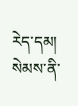རེད་དམ། སེམས་ནི་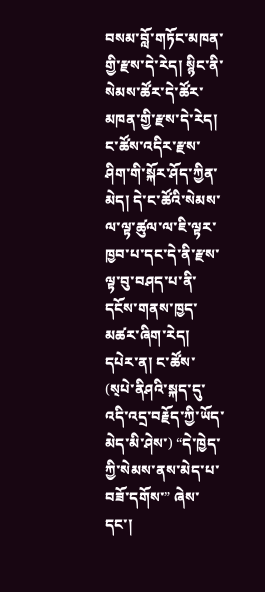བསམ་བློ་གཏོང་མཁན་གྱི་རྫས་དེ་རེད། སྙིང་ནི་སེམས་ཚོར་དེ་ཚོར་མཁན་གྱི་རྫས་དེ་རེད། ང་ཚོས་འདིར་རྫས་ཤིག་གི་སྐོར་ཤོད་ཀྱིན་མེད། དེ་ང་ཚོའི་སེམས་ལ་ལྟ་ཚུལ་ལ་ཇི་ལྟར་ཁྱབ་པ་དང་དེ་ནི་རྫས་ལྟ་བུ་བཤད་པ་ནི་དངོས་གནས་ཁྱད་མཚར་ཞིག་རེད། དཔེར་ན། ང་ཚོས་ (ས྄པེ་ནིཤའི་སྐད་དུ་འདི་འདྲ་བརྗོད་ཀྱི་ཡོད་མེད་མི་ཤེས་) “དེ་ཁྱེད་ཀྱི་སེམས་ནས་མེད་པ་བཟོ་དགོས་” ཞེས་དང་།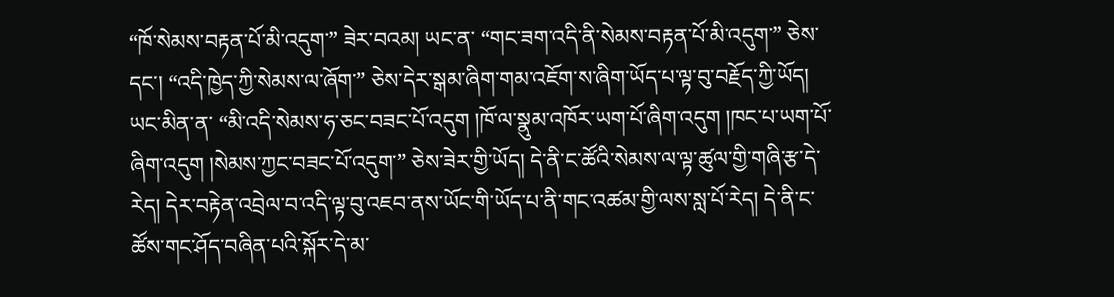“ཁོ་སེམས་བརྟན་པོ་མི་འདུག་” ཟེར་བའམ། ཡང་ན་ “གང་ཟག་འདི་ནི་སེམས་བརྟན་པོ་མི་འདུག་” ཅེས་དང་། “འདི་ཁྱེད་ཀྱི་སེམས་ལ་ཞོག་” ཅེས་དེར་སྒམ་ཞིག་གམ་འཇོག་ས་ཞིག་ཡོད་པ་ལྟ་བུ་བརྗོད་ཀྱི་ཡོད། ཡང་མིན་ན་ “མི་འདི་སེམས་ཧ་ཅང་བཟང་པོ་འདུག །ཁོ་ལ་སྣུམ་འཁོར་ཡག་པོ་ཞིག་འདུག །ཁང་པ་ཡག་པོ་ཞིག་འདུག །སེམས་ཀྱང་བཟང་པོ་འདུག་” ཅེས་ཟེར་གྱི་ཡོད། དེ་ནི་ང་ཚོའི་སེམས་ལ་ལྟ་ཚུལ་གྱི་གཞི་རྩ་དེ་རེད། དེར་བརྟེན་འབྲེལ་བ་འདི་ལྟ་བུ་འཇབ་ནས་ཡོང་གི་ཡོད་པ་ནི་གང་འཚམ་གྱི་ལས་སླ་པོ་རེད། དེ་ནི་ང་ཚོས་གང་ཤོད་བཞིན་པའི་སྐོར་དེ་མ་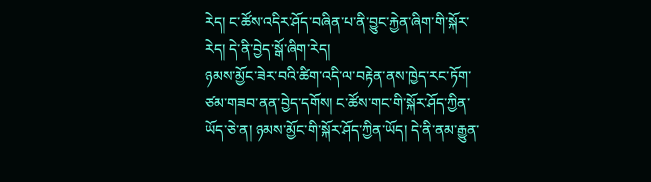རེད། ང་ཚོས་འདིར་ཤོད་བཞིན་པ་ནི་བྱུང་རྐྱེན་ཞིག་གི་སྐོར་རེད། དེ་ནི་བྱེད་སྒོ་ཞིག་རེད།
ཉམས་མྱོང་ཟེར་བའི་ཚིག་འདི་ལ་བརྟེན་ནས་ཁྱེད་རང་ཏོག་ཙམ་གཟབ་ནན་བྱེད་དགོས། ང་ཚོས་གང་གི་སྐོར་ཤོད་ཀྱིན་ཡོད་ཅེ་ན། ཉམས་མྱོང་གི་སྐོར་ཤོད་ཀྱིན་ཡོད། དེ་ནི་ནམ་རྒྱུན་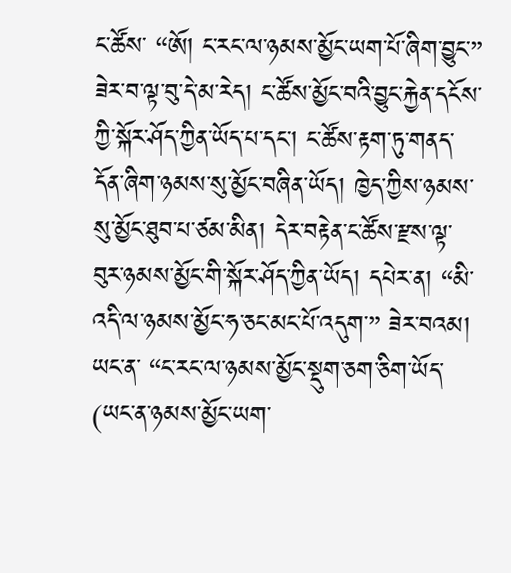ང་ཚོས་ “ཨོ། ང་རང་ལ་ཉམས་མྱོང་ཡག་པོ་ཞིག་བྱུང་” ཟེར་བ་ལྟ་བུ་དེ་མ་རེད། ང་ཚོས་མྱོང་བའི་བྱུང་རྐྱེན་དངོས་ཀྱི་སྐོར་ཤོད་ཀྱིན་ཡོད་པ་དང་། ང་ཚོས་རྟག་ཏུ་གནད་དོན་ཞིག་ཉམས་སུ་མྱོང་བཞིན་ཡོད། ཁྱེད་ཀྱིས་ཉམས་སུ་མྱོང་ཐུབ་པ་ཙམ་མིན། དེར་བརྟེན་ང་ཚོས་རྫས་ལྟ་བུར་ཉམས་མྱོང་གི་སྐོར་ཤོད་ཀྱིན་ཡོད། དཔེར་ན། “མི་འདི་ལ་ཉམས་མྱོང་ཧ་ཅང་མང་པོ་འདུག་” ཟེར་བའམ། ཡང་ན་ “ང་རང་ལ་ཉམས་མྱོང་སྡུག་ཅག་ཅིག་ཡོད་ (ཡང་ན་ཉམས་མྱོང་ཡག་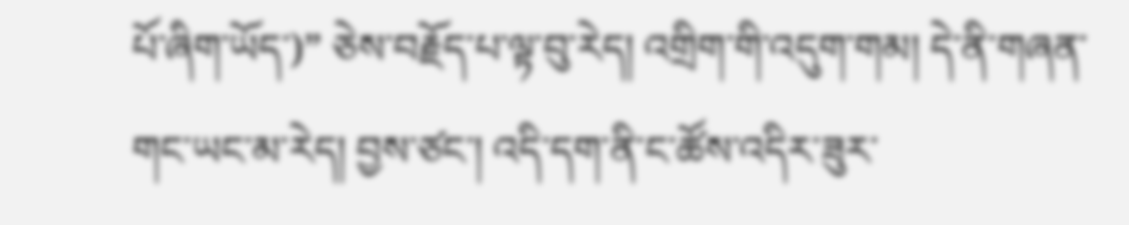པོ་ཞིག་ཡོད་)” ཅེས་བརྗོད་པ་ལྟ་བུ་རེད། འགྲིག་གི་འདུག་གམ། དེ་ནི་གཞན་གང་ཡང་མ་རེད། བྱས་ཙང་། འདི་དག་ནི་ང་ཚོས་འདིར་ཟུར་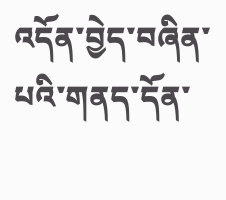འདོན་བྱེད་བཞིན་པའི་གནད་དོན་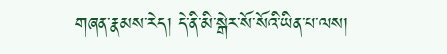གཞན་རྣམས་རེད། དེ་ནི་མི་སྒེར་སོ་སོའི་ཡིན་པ་ལས།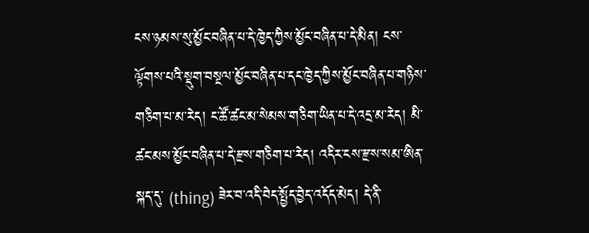ངས་ཉམས་སུ་མྱོང་བཞིན་པ་དེ་ཁྱེད་ཀྱིས་མྱོང་བཞིན་པ་དེ་མིན། ངས་ལྟོགས་པའི་སྡུག་བསྔལ་མྱོང་བཞིན་པ་དང་ཁྱེད་ཀྱིས་མྱོང་བཞིན་པ་གཉིས་གཅིག་པ་མ་རེད། ང་ཚོ་ཚང་མ་སེམས་གཅིག་ཡིན་པ་དེ་འདྲ་མ་རེད། མི་ཚང་མས་མྱོང་བཞིན་པ་དེ་རྫས་གཅིག་པ་རེད། འདིར་ངས་རྫས་སམ་ཨིན་སྐད་དུ་ (thing) ཟེར་བ་འདི་བེད་སྤྱོད་བྱེད་འདོད་མེད། དེ་ནི་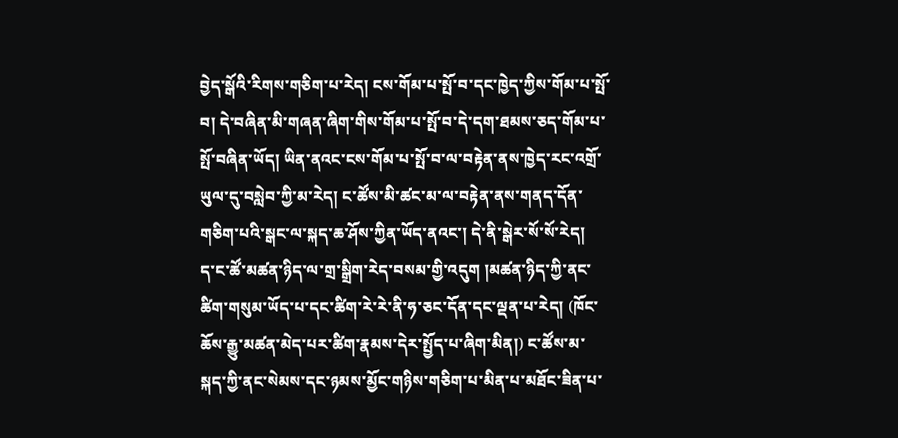བྱེད་སྒོའི་རིགས་གཅིག་པ་རེད། ངས་གོམ་པ་སྤོ་བ་དང་ཁྱེད་ཀྱིས་གོམ་པ་སྤོ་བ། དེ་བཞིན་མི་གཞན་ཞིག་གིས་གོམ་པ་སྤོ་བ་དེ་དག་ཐམས་ཅད་གོམ་པ་སྤོ་བཞིན་ཡོད། ཡིན་ནའང་ངས་གོམ་པ་སྤོ་བ་ལ་བརྟེན་ནས་ཁྱེད་རང་འགྲོ་ཡུལ་དུ་བསླེབ་ཀྱི་མ་རེད། ང་ཚོས་མི་ཚང་མ་ལ་བརྟེན་ནས་གནད་དོན་གཅིག་པའི་སྒང་ལ་སྐད་ཆ་ཤོས་ཀྱིན་ཡོད་ནའང་། དེ་ནི་སྒེར་སོ་སོ་རེད།
ད་ང་ཚོ་མཚན་ཉིད་ལ་གྲ་སྒྲིག་རེད་བསམ་གྱི་འདུག །མཚན་ཉིད་ཀྱི་ནང་ཚིག་གསུམ་ཡོད་པ་དང་ཚིག་རེ་རེ་ནི་ཧ་ཅང་དོན་དང་ལྡན་པ་རེད། (ཁོང་ཆོས་རྒྱུ་མཚན་མེད་པར་ཚིག་རྣམས་དེར་སྤྱོད་པ་ཞིག་མིན།) ང་ཚོས་མ་སྐད་ཀྱི་ནང་སེམས་དང་ཉམས་མྱོང་གཉིས་གཅིག་པ་མིན་པ་མཐོང་ཟིན་པ་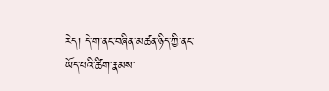རེད། དེ་ག་ནང་བཞིན་མཚན་ཉིད་ཀྱི་ནང་ཡོད་པའི་ཚིག་རྣམས་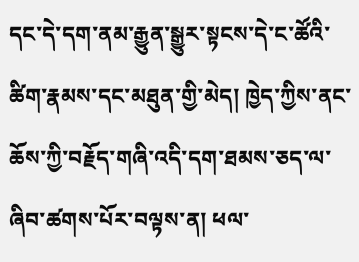དང་དེ་དག་ནམ་རྒྱུན་སྒྱུར་སྟངས་དེ་ང་ཚོའི་ཚིག་རྣམས་དང་མཐུན་གྱི་མེད། ཁྱེད་ཀྱིས་ནང་ཆོས་ཀྱི་བརྗོད་གཞི་འདི་དག་ཐམས་ཅད་ལ་ཞིབ་ཚགས་པོར་བལྟས་ན། ཕལ་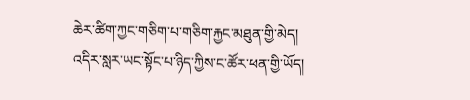ཆེར་ཚིག་ཀྱང་གཅིག་པ་གཅིག་རྐྱང་མཐུན་གྱི་མེད། འདིར་སླར་ཡང་སྟོང་པ་ཉིད་ཀྱིས་ང་ཚོར་ཕན་གྱི་ཡོད།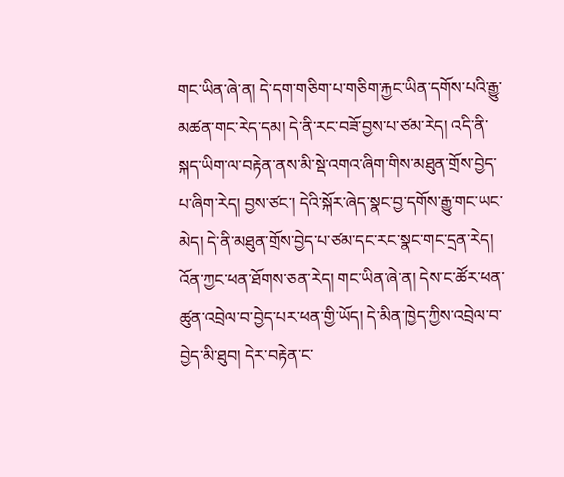གང་ཡིན་ཞེ་ན། དེ་དག་གཅིག་པ་གཅིག་རྐྱང་ཡིན་དགོས་པའི་རྒྱུ་མཚན་གང་རེད་དམ། དེ་ནི་རང་བཟོ་བྱས་པ་ཙམ་རེད། འདི་ནི་སྐད་ཡིག་ལ་བརྟེན་ནས་མི་སྡེ་འགའ་ཞིག་གིས་མཐུན་གྲོས་བྱེད་པ་ཞིག་རེད། བྱས་ཙང་། དེའི་སྐོར་ཞེད་སྣང་བྱ་དགོས་རྒྱུ་གང་ཡང་མེད། དེ་ནི་མཐུན་གྲོས་བྱེད་པ་ཙམ་དང་རང་སྣང་གང་དྲན་རེད། འོན་ཀྱང་ཕན་ཐོགས་ཅན་རེད། གང་ཡིན་ཞེ་ན། དེས་ང་ཚོར་ཕན་ཚུན་འབྲེལ་བ་བྱེད་པར་ཕན་གྱི་ཡོད། དེ་མིན་ཁྱེད་ཀྱིས་འབྲེལ་བ་བྱེད་མི་ཐུབ། དེར་བརྟེན་ང་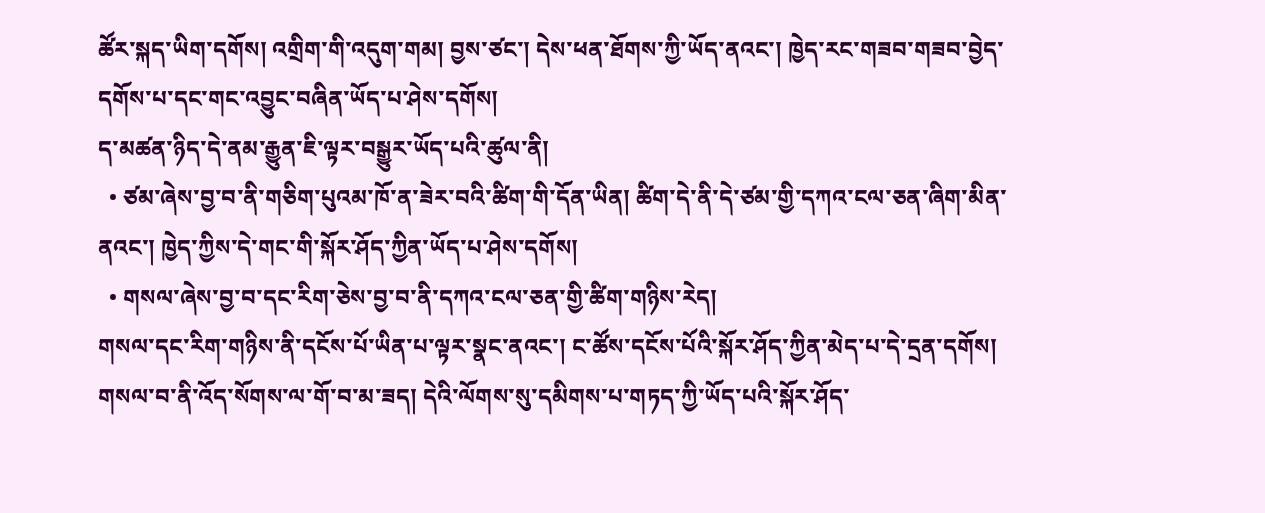ཚོར་སྐད་ཡིག་དགོས། འགྲིག་གི་འདུག་གམ། བྱས་ཙང་། དེས་ཕན་ཐོགས་ཀྱི་ཡོད་ནའང་། ཁྱེད་རང་གཟབ་གཟབ་བྱེད་དགོས་པ་དང་གང་འབྱུང་བཞིན་ཡོད་པ་ཤེས་དགོས།
ད་མཚན་ཉིད་དེ་ནམ་རྒྱུན་ཇི་ལྟར་བསྒྱུར་ཡོད་པའི་ཚུལ་ནི།
  • ཙམ་ཞེས་བྱ་བ་ནི་གཅིག་པུའམ་ཁོ་ན་ཟེར་བའི་ཚིག་གི་དོན་ཡིན། ཚིག་དེ་ནི་དེ་ཙམ་གྱི་དཀའ་ངལ་ཅན་ཞིག་མིན་ནའང་། ཁྱེད་ཀྱིས་དེ་གང་གི་སྐོར་ཤོད་ཀྱིན་ཡོད་པ་ཤེས་དགོས།
  • གསལ་ཞེས་བྱ་བ་དང་རིག་ཅེས་བྱ་བ་ནི་དཀའ་ངལ་ཅན་གྱི་ཚིག་གཉིས་རེད།
གསལ་དང་རིག་གཉིས་ནི་དངོས་པོ་ཡིན་པ་ལྟར་སྣང་ནའང་། ང་ཚོས་དངོས་པོའི་སྐོར་ཤོད་ཀྱིན་མེད་པ་དེ་དྲན་དགོས། གསལ་བ་ནི་འོད་སོགས་ལ་གོ་བ་མ་ཟད། དེའི་ལོགས་སུ་དམིགས་པ་གཏད་ཀྱི་ཡོད་པའི་སྐོར་ཤོད་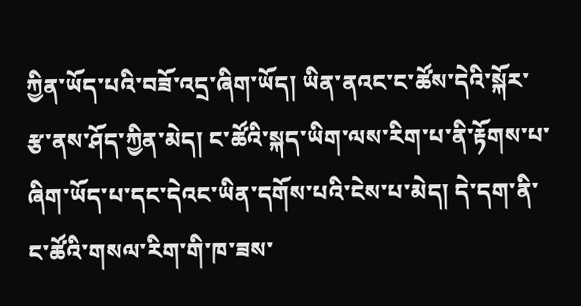ཀྱིན་ཡོད་པའི་བཟོ་འདྲ་ཞིག་ཡོད། ཡིན་ནའང་ང་ཚོས་དེའི་སྐོར་རྩ་ནས་ཤོད་ཀྱིན་མེད། ང་ཚོའི་སྐད་ཡིག་ལས་རིག་པ་ནི་རྟོགས་པ་ཞིག་ཡོད་པ་དང་དེའང་ཡིན་དགོས་པའི་ངེས་པ་མེད། དེ་དག་ནི་ང་ཚོའི་གསལ་རིག་གི་ཁ་ཟས་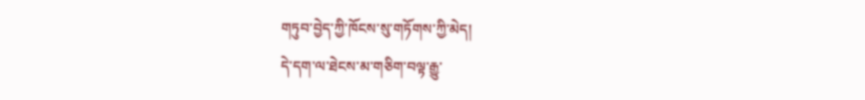གཏུབ་བྱེད་ཀྱི་ཁོངས་སུ་གཏོགས་ཀྱི་མེད།
དེ་དག་ལ་ཐེངས་མ་གཅིག་བལྟ་རྒྱུ་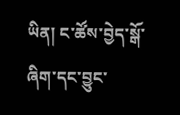ཡིན། ང་ཚོས་བྱེད་སྒོ་ཞིག་དང་བྱུང་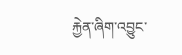རྐྱེན་ཞིག་འབྱུང་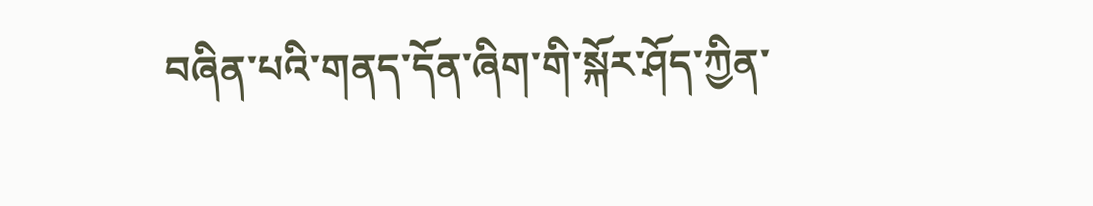བཞིན་པའི་གནད་དོན་ཞིག་གི་སྐོར་ཤོད་ཀྱིན་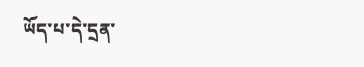ཡོད་པ་དེ་དྲན་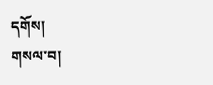དགོས།
གསལ་བ།